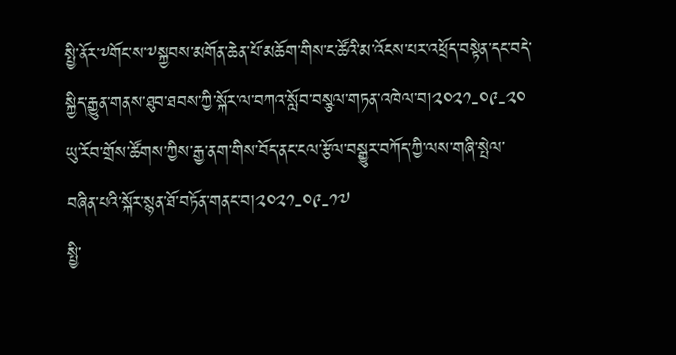སྤྱི་ནོར་༸གོང་ས་༸སྐྱབས་མགོན་ཆེན་པོ་མཆོག་གིས་ང་ཚོའི་མ་འོངས་པར་འཕྲོད་བསྟེན་དང་བདེ་སྐྱིད་རྒྱུན་གནས་ཐུབ་ཐབས་ཀྱི་སྐོར་ལ་བཀའ་སློབ་བསྩལ་གཏན་འཁེལ་བ།༢༠༢༡-༠༩-༢༠
ཡུ་རོབ་གྲོས་ཚོགས་ཀྱིས་རྒྱ་ནག་གིས་བོད་ནང་ངལ་རྩོལ་བསྒྱུར་བཀོད་ཀྱི་ལས་གཞི་སྤེལ་བཞིན་པའི་སྐོར་སྙན་ཐོ་བཏོན་གནང་བ།༢༠༢༡-༠༩-༡༧
སྤྱི་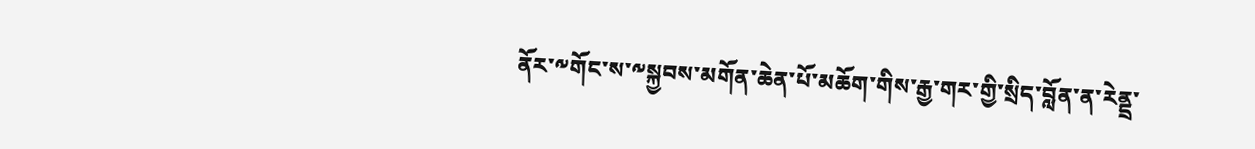ནོར་༸གོང་ས་༸སྐྱབས་མགོན་ཆེན་པོ་མཆོག་གིས་རྒྱ་གར་གྱི་སྲིད་བློན་ན་རེནྡྲ་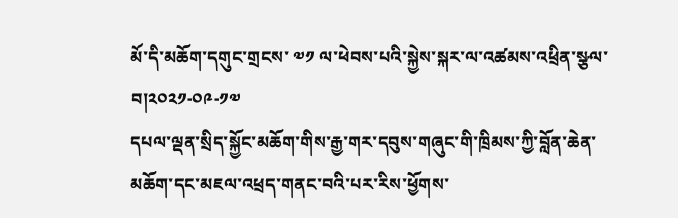མོ་དི་མཆོག་དགུང་གྲངས་ ༧༡ ལ་ཕེབས་པའི་སྐྱེས་སྐར་ལ་འཚམས་འཕྲིན་སྩལ་བ།༢༠༢༡-༠༩-༡༧
དཔལ་ལྡན་སྲིད་སྐྱོང་མཆོག་གིས་རྒྱ་གར་དབུས་གཞུང་གི་ཁྲིམས་ཀྱི་བློན་ཆེན་མཆོག་དང་མཇལ་འཕྲད་གནང་བའི་པར་རིས་ཕྱོགས་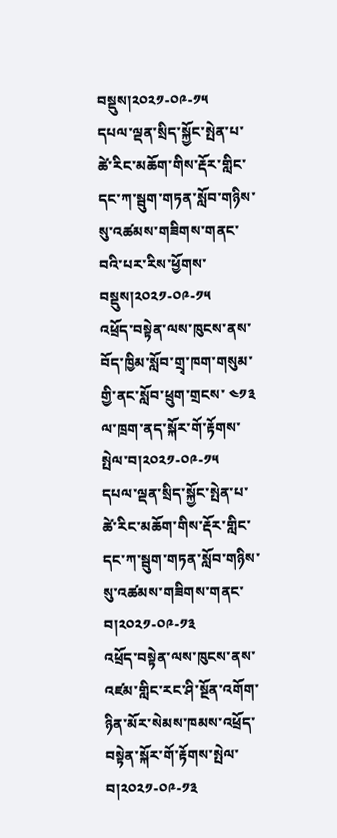བསྡུས།༢༠༢༡-༠༩-༡༥
དཔལ་ལྡན་སྲིད་སྐྱོང་སྤེན་པ་ཚེ་རིང་མཆོག་གིས་རྡོར་གླིང་དང་ཀ་སྦུག་གཏན་སློབ་གཉིས་སུ་འཚམས་གཟིགས་གནང་བའི་པར་རིས་ཕྱོགས་བསྡུས།༢༠༢༡-༠༩-༡༥
འཕྲོད་བསྟེན་ལས་ཁུངས་ནས་བོད་ཁྱིམ་སློབ་གྲྭ་ཁག་གསུམ་གྱི་ནང་སློབ་ཕྲུག་གྲངས་ ༤༡༣ ལ་ཁྲག་ནད་སྐོར་གོ་རྟོགས་སྤེལ་བ།༢༠༢༡-༠༩-༡༥
དཔལ་ལྡན་སྲིད་སྐྱོང་སྤེན་པ་ཚེ་རིང་མཆོག་གིས་རྡོར་གླིང་དང་ཀ་སྦུག་གཏན་སློབ་གཉིས་སུ་འཚམས་གཟིགས་གནང་བ།༢༠༢༡-༠༩-༡༣
འཕྲོད་བསྟེན་ལས་ཁུངས་ནས་འཛམ་གླིང་རང་ཤི་སྔོན་འགོག་ཉིན་མོར་སེམས་ཁམས་འཕྲོད་བསྟེན་སྐོར་གོ་རྟོགས་སྤེལ་བ།༢༠༢༡-༠༩-༡༣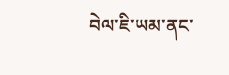བེལ་ཇི་ཡམ་ནང་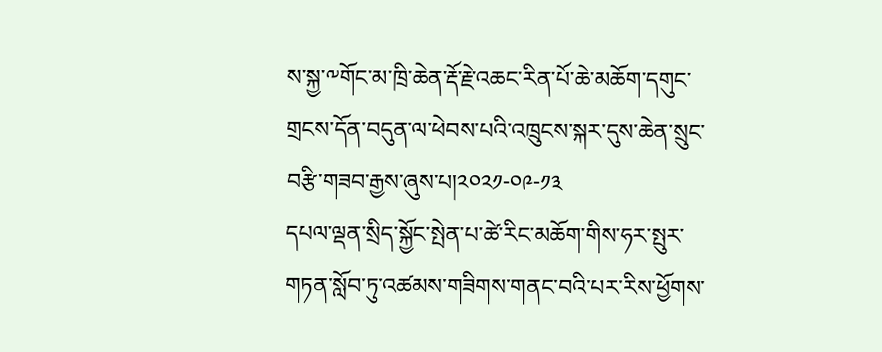ས་སྐྱ་༸གོང་མ་ཁྲི་ཆེན་རྡོ་རྗེ་འཆང་རིན་པོ་ཆེ་མཆོག་དགུང་གྲངས་དོན་བདུན་ལ་ཕེབས་པའི་འཁྲུངས་སྐར་དུས་ཆེན་སྲུང་བརྩི་གཟབ་རྒྱས་ཞུས་པ།༢༠༢༡-༠༩-༡༣
དཔལ་ལྡན་སྲིད་སྐྱོང་སྤེན་པ་ཚེ་རིང་མཆོག་གིས་ཧར་སྤུར་གཏན་སློབ་ཏུ་འཚམས་གཟིགས་གནང་བའི་པར་རིས་ཕྱོགས་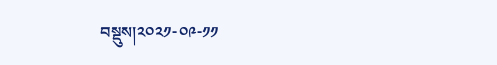བསྡུས།༢༠༢༡-༠༩-༡༡